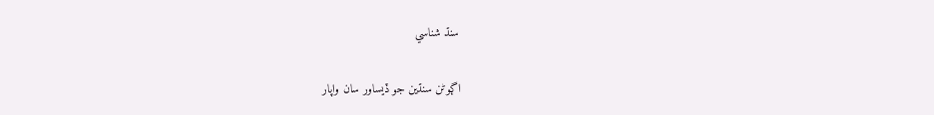سنڌ شناسي

اڳوڻن سنڌين جو ڏيساور سان واپار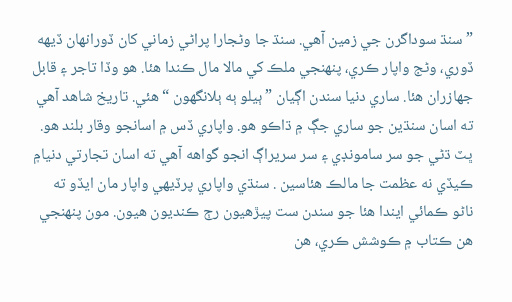”سنڌ سوداگرن جي زمين آهي. سنڌ جا وڻجارا پراڻي زماني کان ڏورانهان ڏيهه ڏوري، وڻج واپار ڪري، پنهنجي ملڪ کي مالا مال ڪندا هئا. هو وڏا تاجر ۽ قابل جهازران هئا. ساري دنيا سندن اڳيان ” ٻيلو ٻه ٻلانگهون “ هئي. تاريخ شاهد آهي ته اسان سنڌين جو ساري جڳ ۾ ڌاڪو هو. واپاري ڏس ۾ اسانجو وقار بلند هو. ڀٽ ڌڻي جو سر سامونڊي ۽ سر سريراڳ انجو گواهه آهي ته اسان تجارتي دنيا۾ ڪيڏي نه عظمت جا مالڪ هئاسين . سنڌي واپاري پرڏيهي واپار مان ايڏو ته ناڻو ڪمائي ايندا هئا جو سندن ست پيڙهيون رڄ ڪنديون هيون. مون پنهنجي هن ڪتاب ۾ ڪوشش ڪري، هن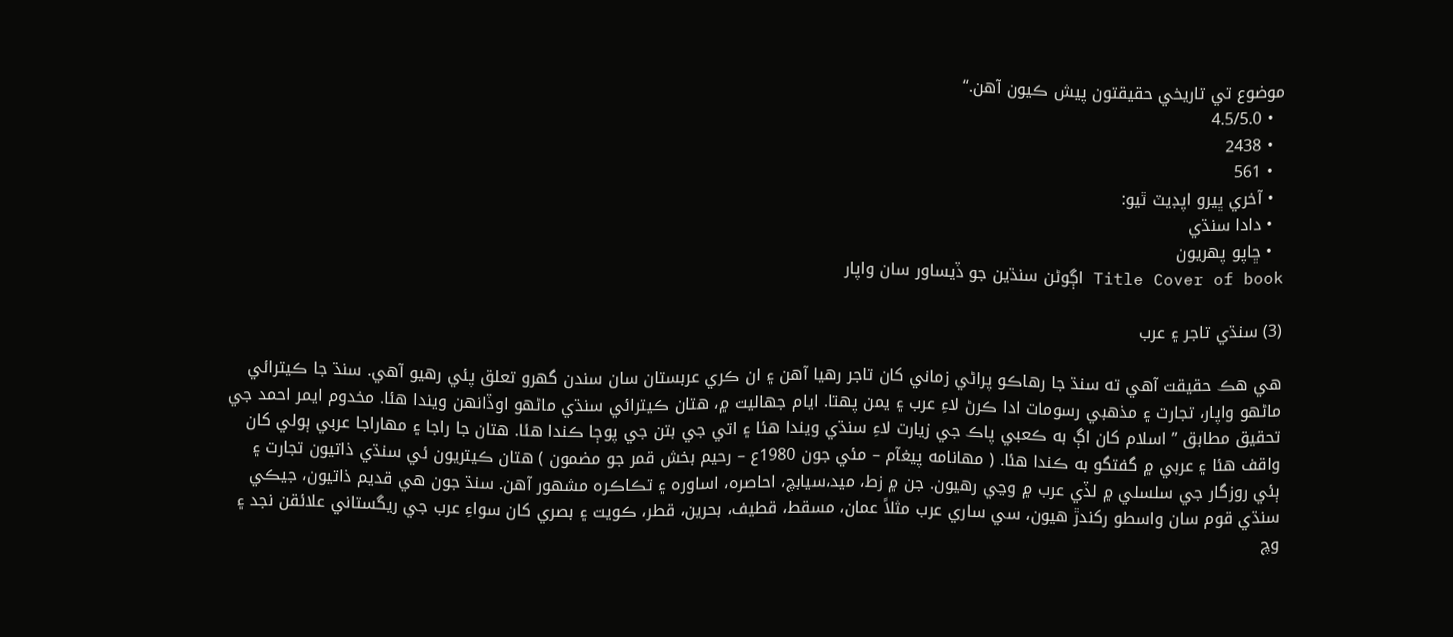موضوع تي تاريخي حقيقتون پيش ڪيون آهن.“
  • 4.5/5.0
  • 2438
  • 561
  • آخري ڀيرو اپڊيٽ ٿيو:
  • دادا سنڌي
  • ڇاپو پھريون
Title Cover of book اڳوڻن سنڌين جو ڏيساور سان واپار

(3) سنڌي تاجر ۽ عرب

هي هڪ حقيقت آهي ته سنڌ جا رهاڪو پراڻي زماني کان تاجر رهيا آهن ۽ ان ڪري عربستان سان سندن گهرو تعلق پئي رهيو آهي. سنڌ جا ڪيترائي ماڻهو واپار، تجارت ۽ مذهبي رسومات ادا ڪرڻ لاءِ عرب ۽ يمن پهتا. ايام جهاليت ۾، هتان ڪيترائي سنڌي ماڻهو اوڏانهن ويندا هئا. مخدوم ايمر احمد جي تحقيق مطابق ” اسلام کان اڳ به ڪعبي پاڪ جي زيارت لاءِ سنڌي ويندا هئا ۽ اتي جي بتن جي پوڄا ڪندا هئا. هتان جا راجا ۽ مهاراجا عربي ٻولي کان واقف هئا ۽ عربي ۾ گفتگو به ڪندا هئا. ( مهانامه پيغآم – مئي جون 1980ع – رحيم بخش قمر جو مضمون ) هتان ڪيتريون ئي سنڌي ذاتيون تجارت ۽ ٻئي روزگار جي سلسلي ۾ لڏي عرب ۾ وڃي رهيون. جن ۾ زط، ميد،سيابچ، احاصره، اساوره ۽ تڪاڪره مشهور آهن. سنڌ جون هي قديم ذاتيون، جيڪي سنڌي قوم سان واسطو رکندڙ هيون، سي ساري عرب مثلاً عمان، مسقط، قطيف، بحرين، قطر، ڪويت ۽ بصري کان سواءِ عرب جي ريگستاني علائقن نجد ۽ وچ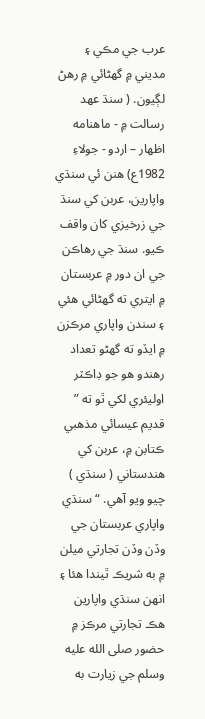عرب جي مڪي ۽ مديني ۾ گهڻائي ۾ رهڻ لڳيون. ( سنڌ عهد رسالت ۾ - ماهنامه اظهار – اردو - جولاءِ 1982ع) هنن ئي سنڌي واپارين، عربن کي سنڌ جي زرخيزي کان واقف ڪيو. سنڌ جي رهاڪن جي ان دور ۾ عربستان ۾ ايتري ته گهڻائي هئي ۽ سندن واپاري مرڪزن ۾ ايڏو ته گهڻو تعداد رهندو هو جو ڊاڪٽر اوليئري لکي ٿو ته ” قديم عيسائي مذهبي ڪتابن ۾، عربن کي هندستاني ( سنڌي ) چيو ويو آهي. “ سنڌي واپاري عربستان جي وڏن وڏن تجارتي ميلن ۾ به شريڪ ٿيندا هئا ۽ انهن سنڌي واپارين هڪ تجارتي مرڪز ۾ حضور صلى الله عليه وسلم جي زيارت به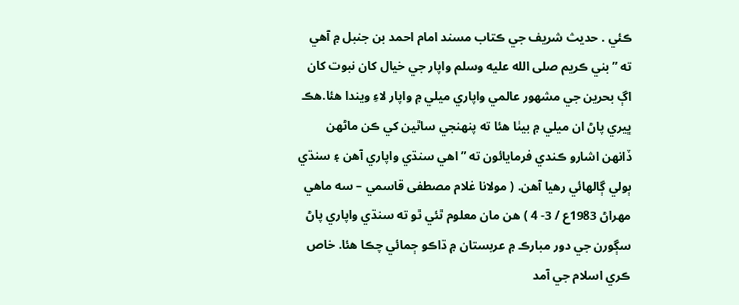ڪئي . حديث شريف جي ڪتاب مسند امام احمد بن جنبل ۾ آهي ته ” بني ڪريم صلى الله عليه وسلم واپار جي خيال کان نبوت کان اڳ بحرين جي مشهور عالمي واپاري ميلي ۾ واپار لاءِ ويندا هئا.هڪ ڀيري پاڻ ان ميلي ۾ بيٺا هئا ته پنهنجي ساٿين کي ڪن ماڻهن ڏانهن اشارو ڪندي فرمايائون ته ” اهي سنڌي واپاري آهن ۽ سنڌي ٻولي ڳالهائي رهيا آهن. ( مولانا غلام مصطفى قاسمي – سه ماهي مهراڻ 1983ع / 3- 4 ) هن مان معلوم ٿئي ٿو ته سنڌي واپاري پاڻ سڳورن جي دور مبارڪ ۾ عربستان ۾ ڌاڪو ڄمائي چڪا هئا. خاص ڪري اسلام جي آمد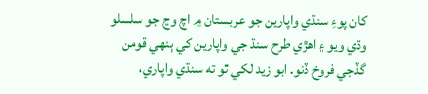کان پوءِ سنڌي واپارين جو عربستان ۾ اچ وڃ جو سلسلو وڌي ويو ۽ اهڙي طرح سنڌ جي واپارين کي ٻنهي قومن گڏجي فروخ ڏنو. ابو زيد لکي ٿو ته سنڌي واپاري،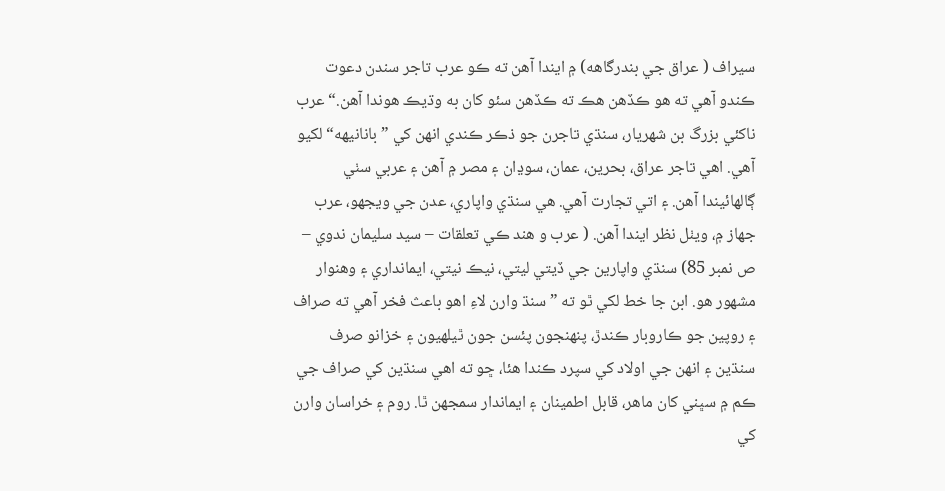سيراف ( عراق جي بندرگاهه) ۾ ايندا آهن ته ڪو عرب تاجر سندن دعوت ڪندو آهي ته هو ڪڏهن هڪ ته ڪڏهن سئو کان به وڌيڪ هوندا آهن.“ عرب ناکئي بزرگ بن شهريار، سنڌي تاجرن جو ذڪر ڪندي انهن کي ” بانانيهه“ لکيو آهي. اهي تاجر عراق، بحرين، عمان، سوڍان ۽ مصر ۾ آهن ۽ عربي سٺي ڳالهائيندا آهن. ۽ اتي تجارت آهي. هي سنڌي واپاري، عدن جي ويجهو، عرب جهاز ۾، ويٺل نظر ايندا آهن. ( عرب و هند ڪي تعلقات – سيد سليمان ندوي – ص نمبر 85) سنڌي واپارين جي ڏيتي ليتي، نيڪ نيتي، ايمانداري ۽ وهنوار مشهور هو. ابن جا خط لکي ٿو ته ” سنڌ وارن لاءِ اهو باعث فخر آهي ته صراف ۽ روپين جو ڪاروبار ڪندڙ، پنهنجون پئسن جون ٿيلهيون ۽ خزانو صرف سنڌين ۽ انهن جي اولاد کي سپرد ڪندا هئا، ڇو ته اهي سنڌين کي صراف جي ڪم ۾ سڀني کان ماهر، قابل اطمينان ۽ ايماندار سمجهن ٿا. روم ۽ خراسان وارن کي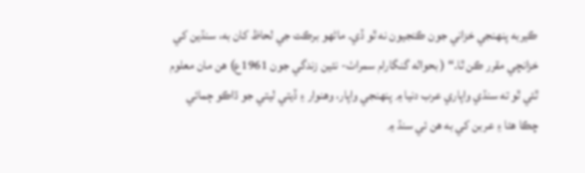ڪيربه پنهنجي خزاني جون ڪنجيون نه ٿو ڏي. ماڻهو برڪت جي لحاظ کان به، سنڌين کي خزانچي مقرر ڪن ٿا.“ ( بحواله گنگارام سمراٺ- نئين زندگي جون 1961ع) هن مان معلوم ٿئي ٿو ته سنڌي واپاري عرب دنيا ۾ پنهنجي واپار، وهنوار ۽ ڏيتي ليتي جو ڌاڪو ڄمائي چڪا هئا ۽ عربن کي به هن ئي سنڌ ۾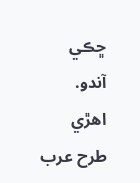ڇڪي آندو. اهڙي طرح عرب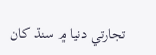تجارتي دنيا ۾ سنڌ کان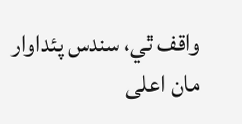واقف ٿي، سندس پئداوار مان اعلى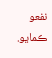نفعو ڪمايو.